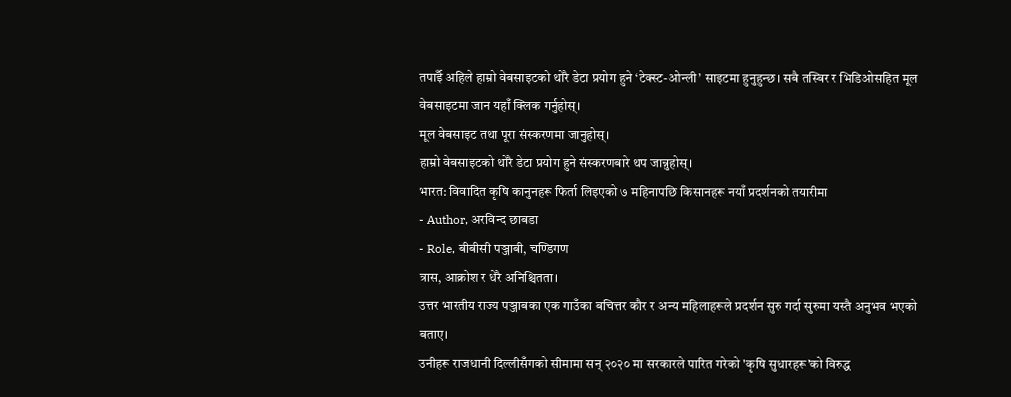तपाईँ अहिले हाम्रो वेबसाइटको थोरै डेटा प्रयोग हुने ‘टेक्स्ट-ओन्ली’ साइटमा हुनुहुन्छ। सबै तस्बिर र भिडिओसहित मूल वेबसाइटमा जान यहाँ क्लिक गर्नुहोस्।
मूल वेबसाइट तथा पूरा संस्करणमा जानुहोस्।
हाम्रो वेबसाइटको थोरै डेटा प्रयोग हुने संस्करणबारे थप जान्नुहोस्।
भारत: विवादित कृषि कानुनहरू फिर्ता लिइएको ७ महिनापछि किसानहरू नयाँ प्रदर्शनको तयारीमा
- Author, अरविन्द छाबडा
- Role, बीबीसी पञ्जाबी, चण्डिगण
त्रास, आक्रोश र धेरै अनिश्चितता।
उत्तर भारतीय राज्य पञ्जाबका एक गाउँका बचित्तर कौर र अन्य महिलाहरूले प्रदर्शन सुरु गर्दा सुरुमा यस्तै अनुभव भएको बताए।
उनीहरू राजधानी दिल्लीसँगको सीमामा सन् २०२० मा सरकारले पारित गरेको 'कृषि सुधारहरू'को विरुद्ध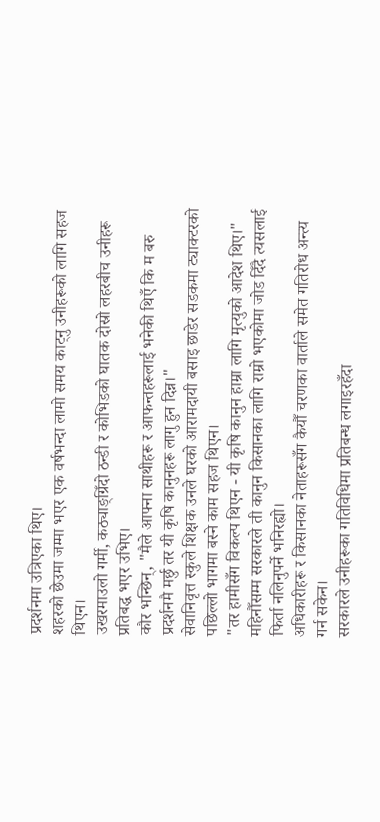प्रदर्शनमा उत्रिएका थिए।
शहरको छेउमा जम्मा भएर एक वर्षभन्दा लामो समय काट्नु उनीहरूको लागि सहज थिएन।
उखरमाउलो गर्मी, कठ्याङ्ग्रिँदो ठन्डी र कोभिडको घातक दोस्रो लहरबीच उनीहरू प्रतिबद्ध भएर उभिए।
कौर भन्छिन्, "मैले आफ्ना साथीहरू र आफन्तहरूलाई भनेकी थिएँ कि म बरु प्रदर्शनमै मर्छु तर यी कृषि कानुनहरू लागु हुन दिन्न।"
सेवानिवृत्त स्कुले शिक्षक उनले घरको आरामदायी बसाइ छाडेर सडकमा ट्याक्टरको पछिल्लो भागमा बस्ने काम सहज थिएन।
"तर हामीसँग विकल्प थिएन - यी कृषि कानुन हाम्रा लागि मृत्युको आदेश थिए।"
महिनौँसम्म सरकारले ती कानुन किसानका लागि राम्रो भएकोमा जोड दिँदै त्यसलाई फिर्ता नलिनुपर्ने भनिरह्यो।
अधिकारीहरू र किसानका नेताहरूसँग कैयौँ चरणका वार्ताले समेत गतिरोध अन्त्य गर्न सकेन।
सरकारले उनीहरूका गतिविधिमा प्रतिबन्ध लगाइरहँदा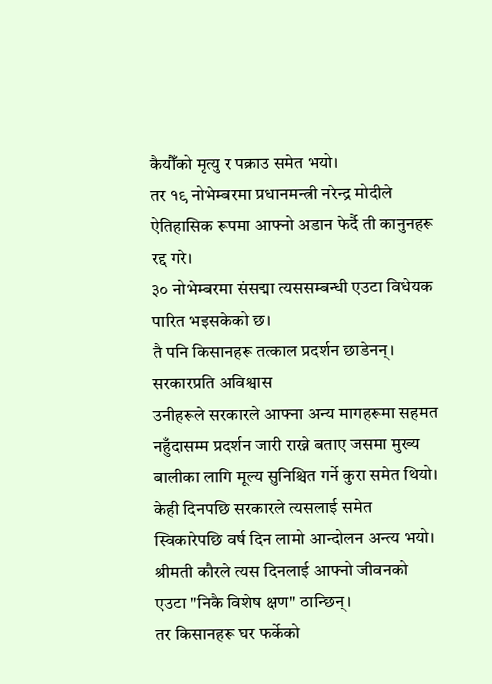कैयौँको मृत्यु र पक्राउ समेत भयो।
तर १९ नोभेम्बरमा प्रधानमन्त्री नरेन्द्र मोदीले ऐतिहासिक रूपमा आफ्नो अडान फेर्दै ती कानुनहरू रद्द गरे।
३० नोभेम्बरमा संसद्मा त्यससम्बन्धी एउटा विधेयक पारित भइसकेको छ।
तै पनि किसानहरू तत्काल प्रदर्शन छाडेनन्।
सरकारप्रति अविश्वास
उनीहरूले सरकारले आफ्ना अन्य मागहरूमा सहमत नहुँदासम्म प्रदर्शन जारी राख्ने बताए जसमा मुख्य बालीका लागि मूल्य सुनिश्चित गर्ने कुरा समेत थियो।
केही दिनपछि सरकारले त्यसलाई समेत स्विकारेपछि वर्ष दिन लामो आन्दोलन अन्त्य भयो।
श्रीमती कौरले त्यस दिनलाई आफ्नो जीवनको एउटा "निकै विशेष क्षण" ठान्छिन्।
तर किसानहरू घर फर्केको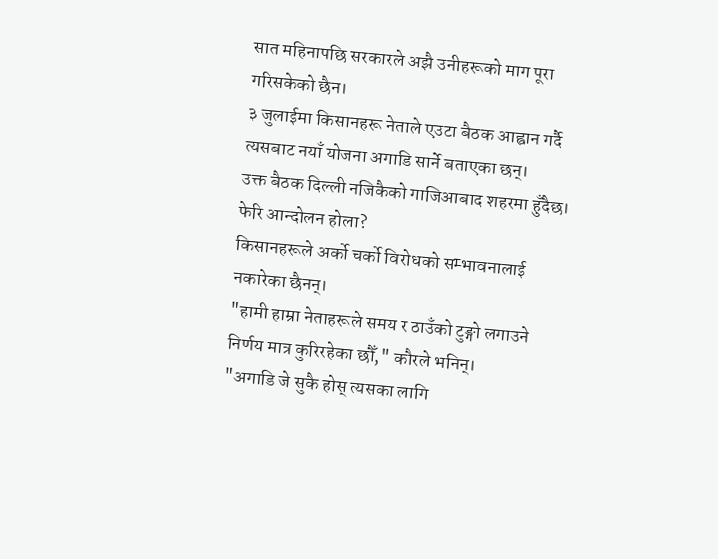सात महिनापछि सरकारले अझै उनीहरूको माग पूरा गरिसकेको छैन।
३ जुलाईमा किसानहरू नेताले एउटा बैठक आह्वान गर्दै त्यसबाट नयाँ योजना अगाडि सार्ने बताएका छन्।
उक्त बैठक दिल्ली नजिकैको गाजिआबाद शहरमा हुँदैछ।
फेरि आन्दोलन होला?
किसानहरूले अर्को चर्को विरोधको सम्भावनालाई नकारेका छैनन्।
"हामी हाम्रा नेताहरूले समय र ठाउँको टुङ्गो लगाउने निर्णय मात्र कुरिरहेका छौँ," कौरले भनिन्।
"अगाडि जे सुकै होस् त्यसका लागि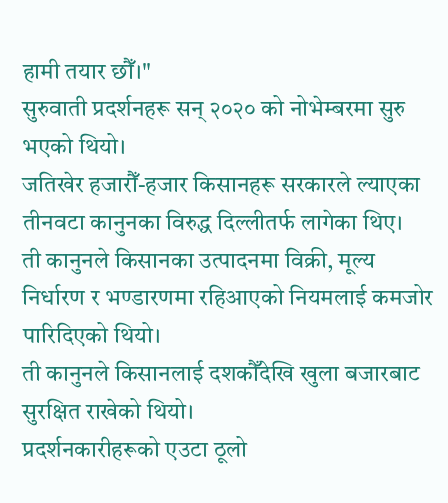हामी तयार छौँ।"
सुरुवाती प्रदर्शनहरू सन् २०२० को नोभेम्बरमा सुरु भएको थियो।
जतिखेर हजारौँ-हजार किसानहरू सरकारले ल्याएका तीनवटा कानुनका विरुद्ध दिल्लीतर्फ लागेका थिए।
ती कानुनले किसानका उत्पादनमा विक्री, मूल्य निर्धारण र भण्डारणमा रहिआएको नियमलाई कमजोर पारिदिएको थियो।
ती कानुनले किसानलाई दशकौँदेखि खुला बजारबाट सुरक्षित राखेको थियो।
प्रदर्शनकारीहरूको एउटा ठूलो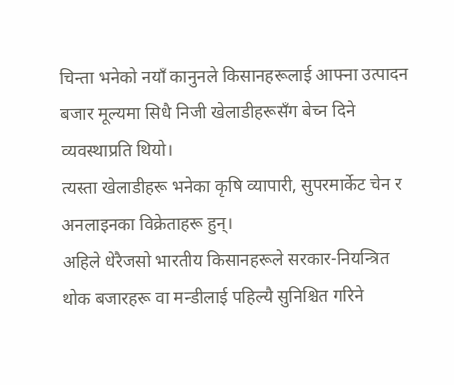चिन्ता भनेको नयाँ कानुनले किसानहरूलाई आफ्ना उत्पादन बजार मूल्यमा सिधै निजी खेलाडीहरूसँग बेच्न दिने व्यवस्थाप्रति थियो।
त्यस्ता खेलाडीहरू भनेका कृषि व्यापारी, सुपरमार्केट चेन र अनलाइनका विक्रेताहरू हुन्।
अहिले धेरैजसो भारतीय किसानहरूले सरकार-नियन्त्रित थोक बजारहरू वा मन्डीलाई पहिल्यै सुनिश्चित गरिने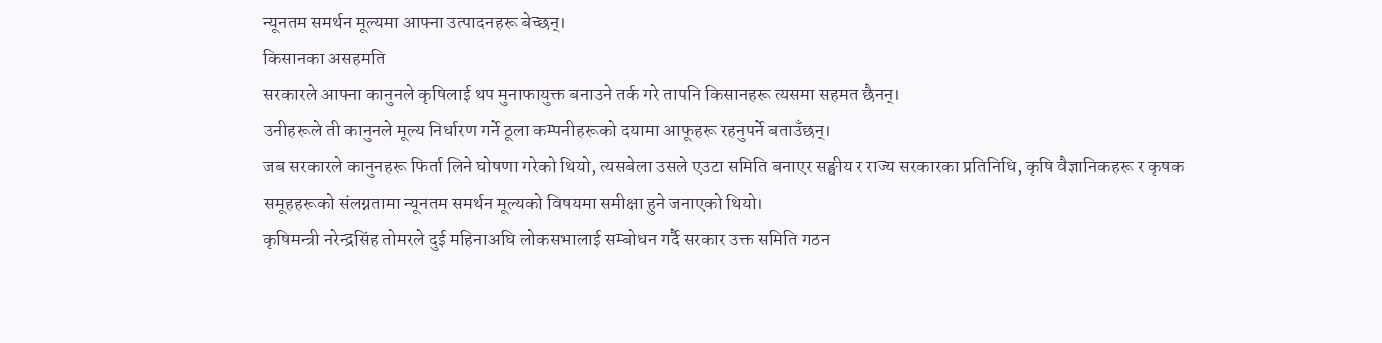न्यूनतम समर्थन मूल्यमा आफ्ना उत्पादनहरू बेच्छन्।
किसानका असहमति
सरकारले आफ्ना कानुनले कृषिलाई थप मुनाफायुक्त बनाउने तर्क गरे तापनि किसानहरू त्यसमा सहमत छैनन्।
उनीहरूले ती कानुनले मूल्य निर्धारण गर्ने ठूला कम्पनीहरूको दयामा आफूहरू रहनुपर्ने बताउँछन्।
जब सरकारले कानुनहरू फिर्ता लिने घोषणा गरेको थियो, त्यसबेला उसले एउटा समिति बनाएर सङ्घीय र राज्य सरकारका प्रतिनिधि, कृषि वैज्ञानिकहरू र कृषक समूहहरूको संलग्नतामा न्यूनतम समर्थन मूल्यको विषयमा समीक्षा हुने जनाएको थियो।
कृषिमन्त्री नरेन्द्रसिंह तोमरले दुई महिनाअघि लोकसभालाई सम्बोधन गर्दै सरकार उक्त समिति गठन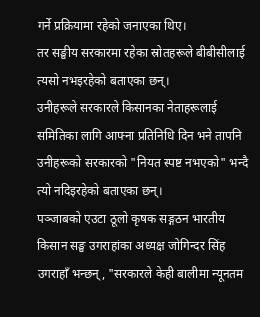गर्ने प्रक्रियामा रहेको जनाएका थिए।
तर सङ्घीय सरकारमा रहेका स्रोतहरूले बीबीसीलाई त्यसो नभइरहेको बताएका छन्।
उनीहरूले सरकारले किसानका नेताहरूलाई समितिका लागि आफ्ना प्रतिनिधि दिन भने तापनि उनीहरूको सरकारको "नियत स्पष्ट नभएको" भन्दै त्यो नदिइरहेको बताएका छन्।
पञ्जाबको एउटा ठूलो कृषक सङ्गठन भारतीय किसान सङ्घ उगराहांका अध्यक्ष जोगिन्दर सिंह उगराहाँ भन्छन्, "सरकारले केही बालीमा न्यूनतम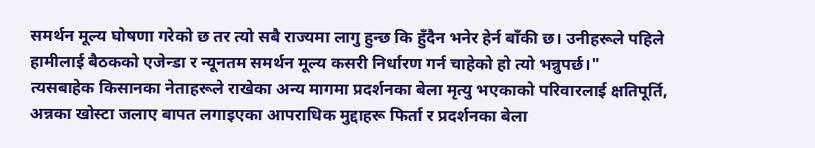समर्थन मूल्य घोषणा गरेको छ तर त्यो सबै राज्यमा लागु हुन्छ कि हुँदैन भनेर हेर्न बाँकी छ। उनीहरूले पहिले हामीलाई बैठकको एजेन्डा र न्यूनतम समर्थन मूल्य कसरी निर्धारण गर्न चाहेको हो त्यो भन्नुपर्छ।"
त्यसबाहेक किसानका नेताहरूले राखेका अन्य मागमा प्रदर्शनका बेला मृत्यु भएकाको परिवारलाई क्षतिपूर्ति, अन्नका खोस्टा जलाए बापत लगाइएका आपराधिक मुद्दाहरू फिर्ता र प्रदर्शनका बेला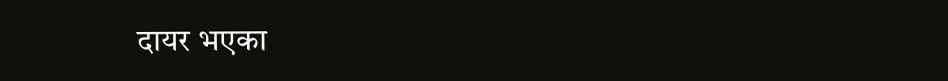दायर भएका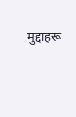मुद्दाहरू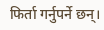फिर्ता गर्नुपर्ने छन्।